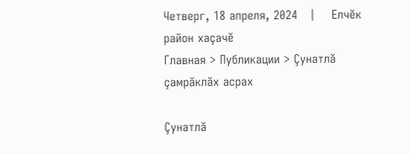Четверг, 18 апреля, 2024   |    Елчĕк район хаçачĕ
Главная > Публикации > Çунатлă çамрăклăх асрах

Çунатлă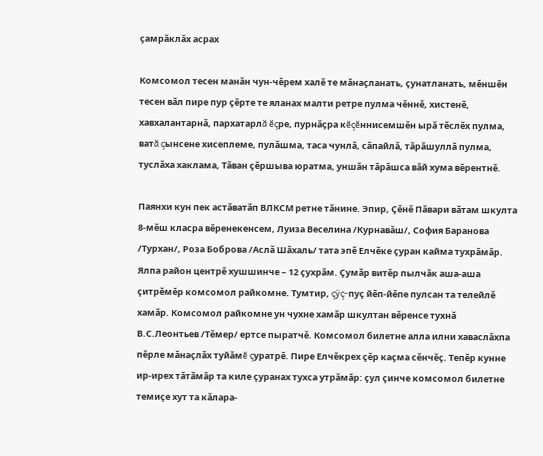çамрăклăх асрах

Комсомол тесен манăн чун-чĕрем халĕ те мăнаçланать, çунатланать, мĕншĕн тесен вăл пире пур çĕрте те яланах малти ретре пулма чĕннĕ, хистенĕ, хавхалантарнă, пархатарлă ĕçре, пурнăçра кĕçĕннисемшĕн ырă тĕслĕх пулма, ватă çынсене хисеплеме, пулăшма, таса чунлă, сăпайлă, тăрăшуллă пулма, туслăха хаклама, Тăван çĕршыва юратма, уншăн тăрăшса вăй хума вĕрентнĕ.

Паянхи кун пек астăватăп ВЛКСМ ретне тăнине. Эпир, Çĕнĕ Пăвари вăтам шкулта 8-мĕш класра вĕренекенсем, Луиза Веселина /Курнавăш/, София Баранова /Турхан/, Роза Боброва /Аслă Шăхаль/ тата эпĕ Елчĕке çуран кайма тухрăмăр. Ялпа район центрĕ хушшинче – 12 çухрăм. Çумăр витĕр пылчăк аша-аша çитрĕмĕр комсомол райкомне. Тумтир, çÿç-пуç йĕп-йĕпе пулсан та телейлĕ хамăр. Комсомол райкомне ун чухне хамăр шкултан вĕренсе тухнă В.С.Леонтьев /Тĕмер/ ертсе пыратчĕ. Комсомол билетне алла илни хаваслăхпа пĕрле мăнаçлăх туйăмĕ çуратрĕ. Пире Елчĕкрех çĕр каçма сĕнчĕç. Тепĕр кунне ир-ирех тăтăмăр та киле çуранах тухса утрăмăр: çул çинче комсомол билетне темиçе хут та кăлара-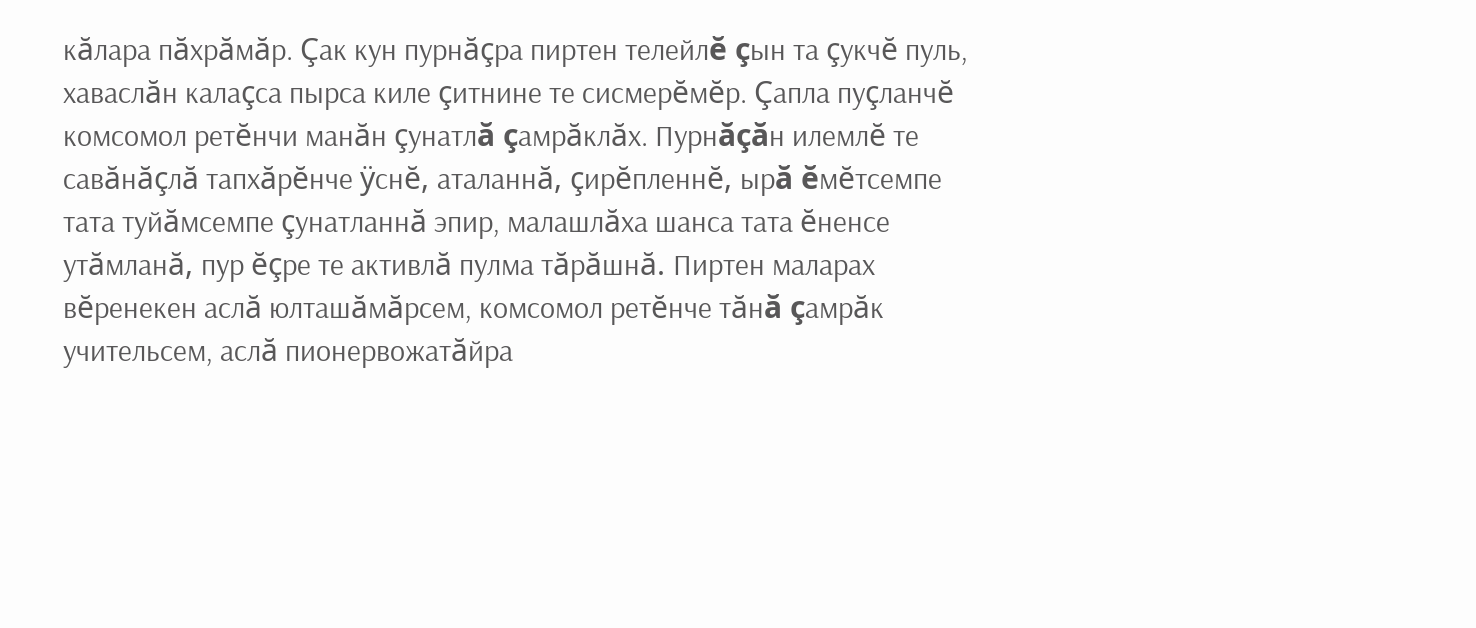кăлара пăхрăмăр. Çак кун пурнăçра пиртен телейлĕ çын та çукчĕ пуль, хаваслăн калаçса пырса киле çитнине те сисмерĕмĕр. Çапла пуçланчĕ комсомол ретĕнчи манăн çунатлă çамрăклăх. Пурнăçăн илемлĕ те савăнăçлă тапхăрĕнче ÿснĕ, аталаннă, çирĕпленнĕ, ырă ĕмĕтсемпе тата туйăмсемпе çунатланнă эпир, малашлăха шанса тата ĕненсе утăмланă, пур ĕçре те активлă пулма тăрăшнă. Пиртен маларах вĕренекен аслă юлташăмăрсем, комсомол ретĕнче тăнă çамрăк учительсем, аслă пионервожатăйра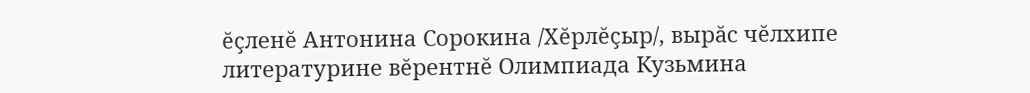ĕçленĕ Антонина Сорокина /Хĕрлĕçыр/, вырăс чĕлхипе литературине вĕрентнĕ Олимпиада Кузьмина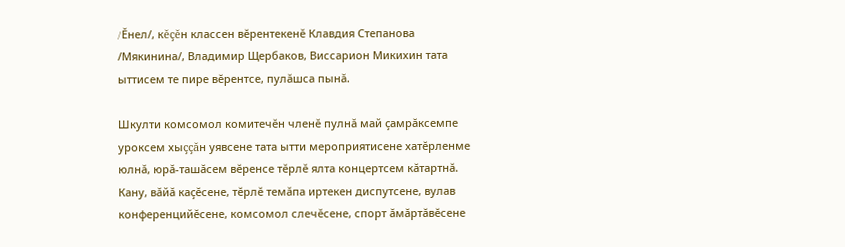/Ĕнел/, кĕçĕн классен вĕрентекенĕ Клавдия Степанова /Мякинина/, Владимир Щербаков, Виссарион Микихин тата ыттисем те пире вĕрентсе, пулăшса пынă.

Шкулти комсомол комитечĕн членĕ пулнă май çамрăксемпе уроксем хыççăн уявсене тата ытти мероприятисене хатĕрленме юлнă, юрă-ташăсем вĕренсе тĕрлĕ ялта концертсем кăтартнă. Кану, вăйă каçĕсене, тĕрлĕ темăпа иртекен диспутсене, вулав конференцийĕсене, комсомол слечĕсене, спорт ăмăртăвĕсене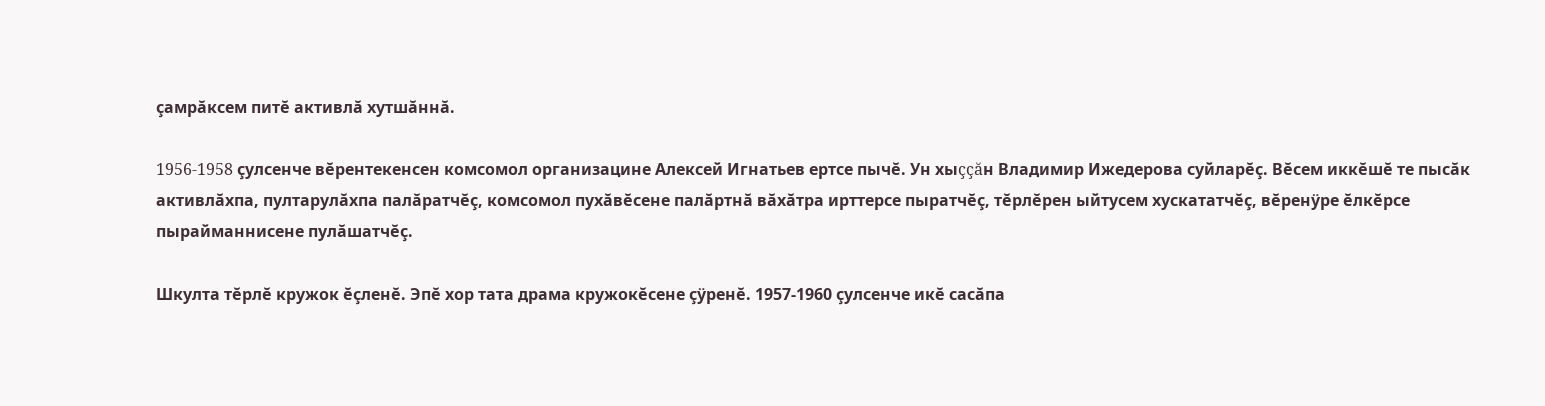çамрăксем питĕ активлă хутшăннă.

1956-1958 çулсенче вĕрентекенсен комсомол организацине Алексей Игнатьев ертсе пычĕ. Ун хыççăн Владимир Ижедерова суйларĕç. Вĕсем иккĕшĕ те пысăк активлăхпа, пултарулăхпа палăратчĕç, комсомол пухăвĕсене палăртнă вăхăтра ирттерсе пыратчĕç, тĕрлĕрен ыйтусем хускататчĕç, вĕренÿре ĕлкĕрсе пырайманнисене пулăшатчĕç.

Шкулта тĕрлĕ кружок ĕçленĕ. Эпĕ хор тата драма кружокĕсене çÿренĕ. 1957-1960 çулсенче икĕ сасăпа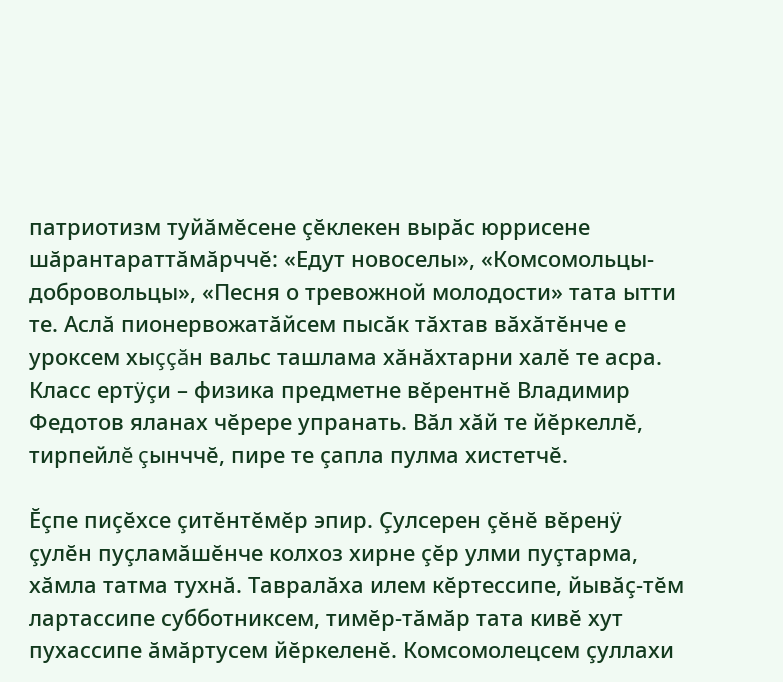патриотизм туйăмĕсене çĕклекен вырăс юррисене шăрантараттăмăрччĕ: «Едут новоселы», «Комсомольцы-добровольцы», «Песня о тревожной молодости» тата ытти те. Аслă пионервожатăйсем пысăк тăхтав вăхăтĕнче е уроксем хыççăн вальс ташлама хăнăхтарни халĕ те асра. Класс ертÿçи – физика предметне вĕрентнĕ Владимир Федотов яланах чĕрере упранать. Вăл хăй те йĕркеллĕ, тирпейлĕ çынччĕ, пире те çапла пулма хистетчĕ.

Ĕçпе пиçĕхсе çитĕнтĕмĕр эпир. Çулсерен çĕнĕ вĕренÿ çулĕн пуçламăшĕнче колхоз хирне çĕр улми пуçтарма, хăмла татма тухнă. Тавралăха илем кĕртессипе, йывăç-тĕм лартассипе субботниксем, тимĕр-тăмăр тата кивĕ хут пухассипе ăмăртусем йĕркеленĕ. Комсомолецсем çуллахи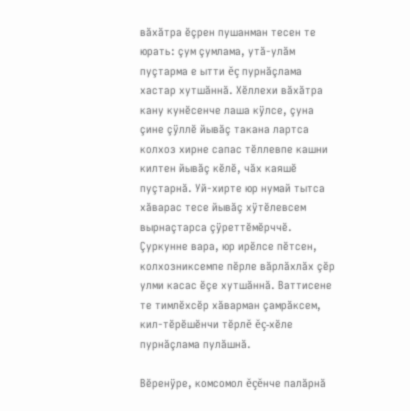вăхăтра ĕçрен пушанман тесен те юрать: çум çумлама, утă-улăм пуçтарма е ытти ĕç пурнăçлама хастар хутшăннă. Хĕллехи вăхăтра кану кунĕсенче лаша кÿлсе, çуна çине çÿллĕ йывăç такана лартса колхоз хирне сапас тĕллевпе кашни килтен йывăç кĕлĕ, чăх каяшĕ пуçтарнă. Уй-хирте юр нумай тытса хăварас тесе йывăç хÿтĕлевсем вырнаçтарса çÿреттĕмĕрччĕ. Çуркунне вара, юр ирĕлсе пĕтсен, колхозниксемпе пĕрле вăрлăхлăх çĕр улми касас ĕçе хутшăннă. Ваттисене те тимлĕхсĕр хăварман çамрăксем, кил-тĕрĕшĕнчи тĕрлĕ ĕç-хĕле пурнăçлама пулăшнă.

Вĕренÿре, комсомол ĕçĕнче палăрнă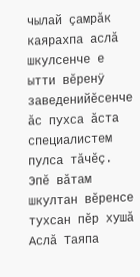чылай çамрăк каярахпа аслă шкулсенче е ытти вĕренÿ заведенийĕсенче ăс пухса ăста специалистем пулса тăчĕç. Эпĕ вăтам шкултан вĕренсе тухсан пĕр хушă Аслă Таяпа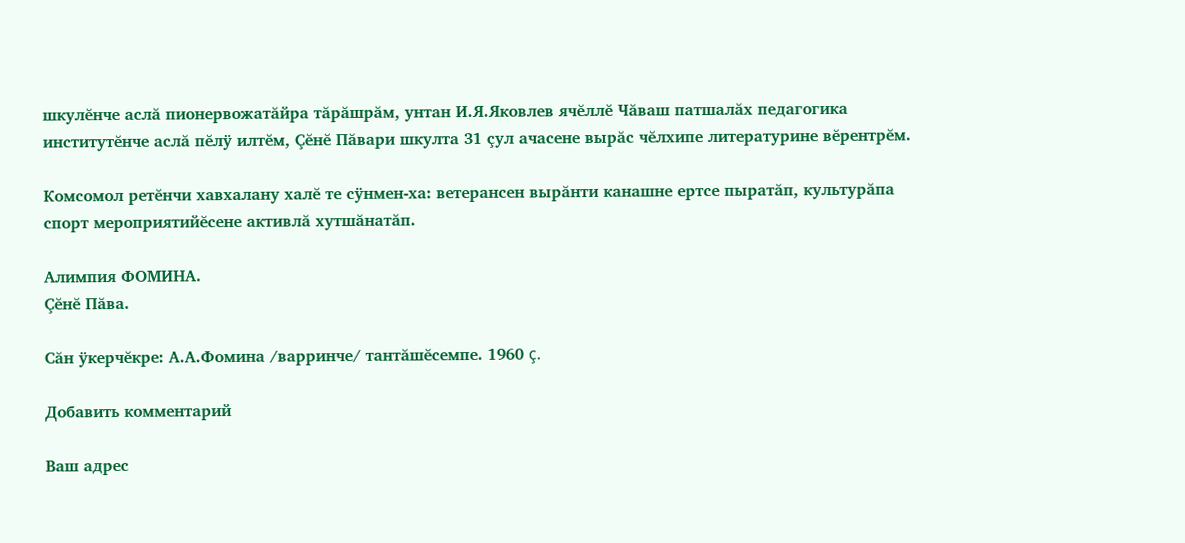шкулĕнче аслă пионервожатăйра тăрăшрăм, унтан И.Я.Яковлев ячĕллĕ Чăваш патшалăх педагогика институтĕнче аслă пĕлÿ илтĕм, Çĕнĕ Пăвари шкулта 31 çул ачасене вырăс чĕлхипе литературине вĕрентрĕм.

Комсомол ретĕнчи хавхалану халĕ те сÿнмен-ха: ветерансен вырăнти канашне ертсе пыратăп, культурăпа спорт мероприятийĕсене активлă хутшăнатăп.

Алимпия ФОМИНА.
Çĕнĕ Пăва.

Сăн ÿкерчĕкре: А.А.Фомина /варринче/ тантăшĕсемпе. 1960 ç.

Добавить комментарий

Ваш адрес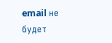email не будет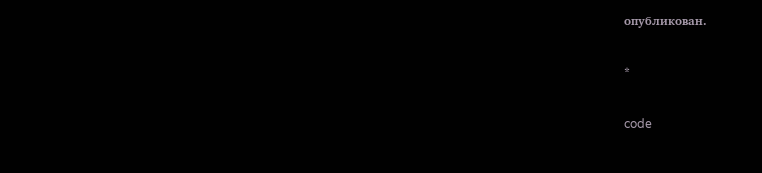опубликован.

*

code